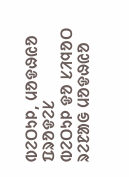ᱵᱮᱛᱩᱞ, ᱢᱚᱫᱷᱭᱚ ᱯᱨᱚᱫᱮᱥ
ᱵᱮᱛᱩᱞ ᱫᱚ ᱥᱤᱧᱚᱛ ᱨᱮᱱᱟᱜ ᱢᱚᱫᱷᱭᱚ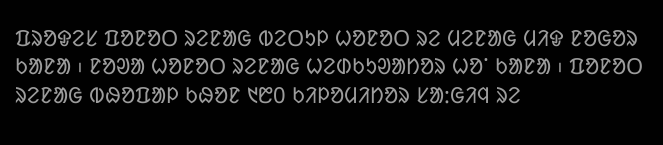ᱯᱨᱚᱫᱮᱥ ᱯᱚᱱᱚᱛ ᱨᱮᱱᱟᱜ ᱵᱮᱛᱩᱞ ᱦᱚᱱᱚᱛ ᱨᱮ ᱢᱮᱱᱟᱜ ᱢᱤᱫ ᱱᱚᱜᱚᱨ ᱠᱟᱱᱟ ᱾ ᱱᱚᱣᱟ ᱦᱚᱱᱚᱛ ᱨᱮᱱᱟᱜ ᱦᱮᱰᱠᱩᱣᱟᱴᱚᱨ ᱦᱚᱸ ᱠᱟᱱᱟ ᱾ ᱯᱚᱱᱚᱛ ᱨᱮᱱᱟᱜ ᱵᱷᱚᱯᱟᱞ ᱠᱷᱚᱱ ᱑᱘᱐ ᱠᱤᱞᱚᱢᱤᱴᱚᱨ ᱥᱟᱺᱜᱤᱧ ᱨᱮ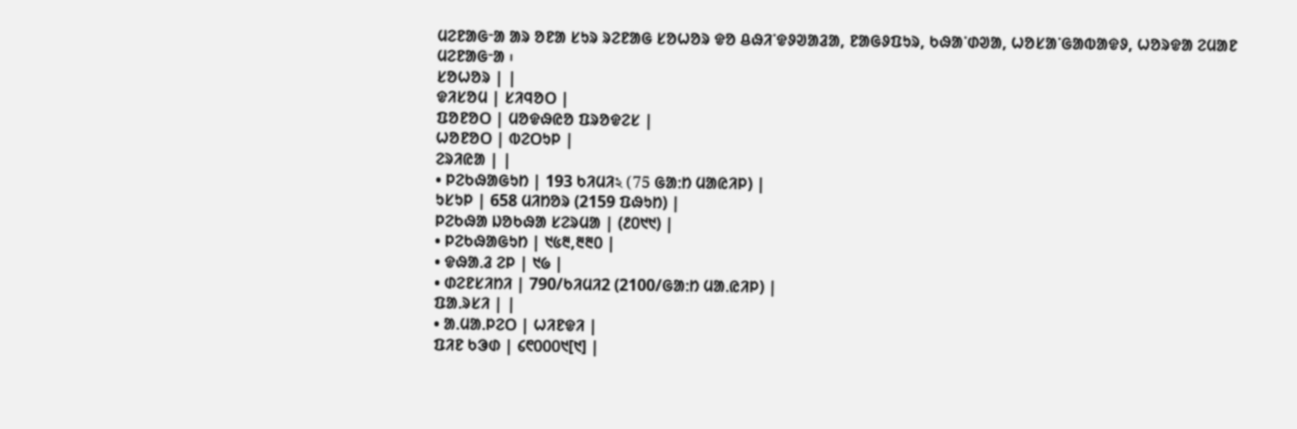ᱢᱮᱱᱟᱜᱼᱟ ᱟᱨ ᱚᱱᱟ ᱥᱩᱨ ᱨᱮᱱᱟᱜ ᱥᱚᱦᱚᱨ ᱫᱚ ᱪᱷᱤᱸᱫᱽᱣᱟᱲᱟ, ᱱᱟᱜᱽᱯᱩᱨ, ᱠᱷᱟᱸᱰᱣᱟ, ᱦᱚᱥᱟᱸᱜᱟᱵᱟᱫᱽ, ᱦᱚᱨᱫᱟ ᱮᱢᱟᱱ ᱢᱮᱱᱟᱜᱼᱟ ᱾
ᱥᱚᱦᱚᱨ | |
ᱫᱤᱥᱚᱢ | ᱥᱤᱧᱚᱛ |
ᱯᱚᱱᱚᱛ | ᱢᱚᱫᱷᱭᱚ ᱯᱨᱚᱫᱮᱥ |
ᱦᱚᱱᱚᱛ | ᱵᱮᱛᱩᱞ |
ᱮᱨᱤᱭᱟ | |
• ᱞᱮᱠᱷᱟᱜᱩᱴ | 193 ᱠᱤᱢᱤ২ (75 ᱜᱟᱺᱴ ᱢᱟᱭᱤᱞ) |
ᱩᱥᱩᱞ | 658 ᱢᱤᱴᱚᱨ (2159 ᱯᱷᱩᱴ) |
ᱞᱮᱠᱷᱟ ᱡᱚᱠᱷᱟ ᱥᱮᱨᱢᱟ | (᱒᱐᱑᱑) |
• ᱞᱮᱠᱷᱟᱜᱩᱴ | ᱑᱕᱓,᱓᱓᱐ |
• ᱫᱷᱟᱹᱲ ᱮᱞ | ᱑᱙ |
• ᱰᱮᱱᱥᱤᱴᱤ | 790/ᱠᱤᱢᱤ2 (2100/ᱜᱟᱺᱴ ᱢᱟᱹᱭᱤᱞ) |
ᱯᱟᱹᱨᱥᱤ | |
• ᱟᱹᱢᱟᱹᱞᱮᱛ | ᱦᱤᱱᱫᱤ |
ᱯᱤᱱ ᱠᱳᱰ | ᱔᱖᱐᱐᱐᱑[᱑] |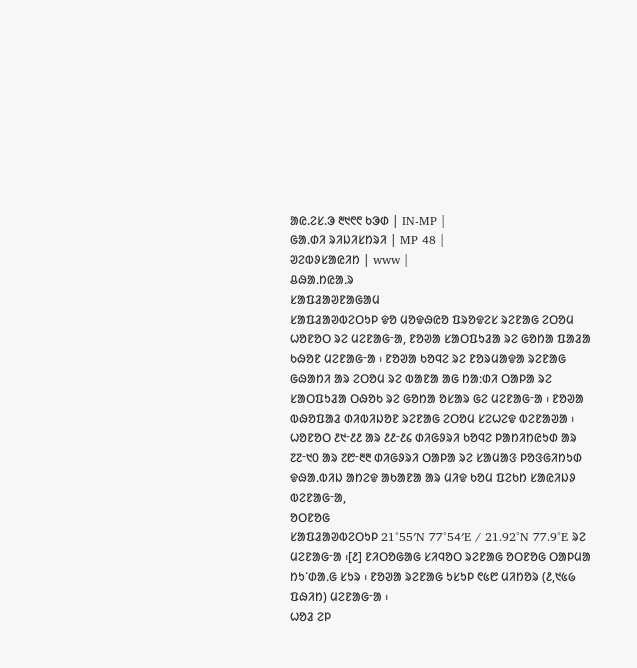ᱟᱭ.ᱮᱥ.ᱳ ᱓᱑᱖᱖ ᱠᱳᱰ | IN-MP |
ᱜᱟᱹᱰᱤ ᱨᱤᱡᱤᱥᱴᱨᱤ | MP 48 |
ᱣᱮᱵᱽᱥᱟᱭᱤᱴ | www |
ᱪᱷᱟᱹᱴᱭᱟᱹᱨ
ᱥᱟᱯᱲᱟᱣᱱᱟᱜᱟᱢ
ᱥᱟᱯᱲᱟᱣᱵᱮᱛᱩᱞ ᱫᱚ ᱢᱚᱫᱷᱭᱚ ᱯᱨᱚᱫᱮᱥ ᱨᱮᱱᱟᱜ ᱮᱛᱚᱢ ᱦᱚᱱᱚᱛ ᱨᱮ ᱢᱮᱱᱟᱜᱼᱟ, ᱱᱚᱣᱟ ᱥᱟᱛᱯᱩᱲᱟ ᱨᱮ ᱜᱚᱴᱟ ᱯᱟᱲᱟ ᱠᱷᱚᱱ ᱢᱮᱱᱟᱜᱼᱟ ᱾ ᱱᱚᱣᱟ ᱠᱚᱧᱮ ᱨᱮ ᱱᱚᱨᱢᱟᱫᱟ ᱨᱮᱱᱟᱜ ᱜᱷᱟᱴᱤ ᱟᱨ ᱮᱛᱚᱢ ᱨᱮ ᱵᱟᱱᱟ ᱟᱜ ᱴᱟᱺᱰᱤ ᱛᱟᱞᱟ ᱨᱮ ᱥᱟᱛᱯᱩᱲᱟ ᱛᱷᱚᱠ ᱨᱮ ᱜᱚᱴᱟ ᱚᱥᱟᱨ ᱜᱮ ᱢᱮᱱᱟᱜᱼᱟ ᱾ ᱱᱚᱣᱟ ᱵᱷᱚᱯᱟᱲ ᱰᱤᱵᱤᱡᱚᱱ ᱨᱮᱱᱟᱜ ᱮᱛᱚᱢ ᱥᱮᱦᱮᱫ ᱵᱮᱱᱟᱣᱟ ᱾ ᱦᱚᱱᱚᱛ ᱒᱑ᱼ᱒᱒ ᱟᱨ ᱒᱒ᱼ᱒᱔ ᱰᱤᱜᱽᱨᱤ ᱠᱚᱧᱮ ᱞᱟᱴᱤᱴᱭᱩᱰ ᱟᱨ ᱗᱗ᱼ᱑᱐ ᱟᱨ ᱗᱘ᱼ᱓᱓ ᱰᱤᱜᱽᱨᱤ ᱛᱟᱞᱟ ᱨᱮ ᱥᱟᱢᱟᱝ ᱞᱚᱝᱜᱤᱴᱩᱰ ᱫᱷᱟᱹᱵᱤᱡ ᱟᱴᱮᱫ ᱟᱠᱟᱱᱟ ᱟᱨ ᱢᱤᱫ ᱠᱚᱢ ᱯᱮᱠᱴ ᱥᱟᱭᱤᱡᱽ ᱵᱮᱱᱟᱜᱼᱟ,
ᱚᱛᱱᱚᱜ
ᱥᱟᱯᱲᱟᱣᱵᱮᱛᱩᱞ 21°55′N 77°54′E / 21.92°N 77.9°E ᱨᱮ ᱢᱮᱱᱟᱜᱼᱟ ᱾[᱒] ᱱᱤᱛᱚᱜᱟᱜ ᱥᱤᱧᱚᱛ ᱨᱮᱱᱟᱜ ᱚᱛᱱᱚᱜ ᱛᱟᱞᱢᱟ ᱴᱩᱸᱰᱟᱹᱜ ᱥᱩᱨ ᱾ ᱱᱚᱣᱟ ᱨᱮᱱᱟᱜ ᱩᱥᱩᱞ ᱖᱕᱘ ᱢᱤᱴᱚᱨ (᱒,᱑᱕᱙ ᱯᱷᱤᱴ) ᱢᱮᱱᱟᱜᱼᱟ ᱾
ᱦᱚᱲ ᱮᱞ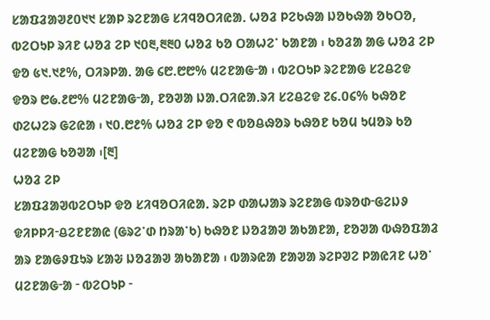ᱥᱟᱯᱲᱟᱣ᱒᱐᱑᱑ ᱥᱟᱞ ᱨᱮᱱᱟᱜ ᱥᱤᱧᱚᱛᱤᱭᱟᱹ ᱦᱚᱲ ᱞᱮᱠᱷᱟ ᱡᱚᱠᱷᱟ ᱚᱠᱛᱚ, ᱵᱮᱛᱩᱞ ᱨᱤᱱ ᱦᱚᱲ ᱮᱞ ᱑᱐᱓,᱓᱓᱐ ᱦᱚᱲ ᱠᱚ ᱛᱟᱦᱮᱸ ᱠᱟᱱᱟ ᱾ ᱠᱚᱲᱟ ᱟᱜ ᱦᱚᱲ ᱮᱞ ᱫᱚ ᱕᱑.᱑᱒%, ᱛᱤᱨᱞᱟᱹ ᱟᱜ ᱔᱘.᱘᱘% ᱢᱮᱱᱟᱜᱼᱟ ᱾ ᱵᱮᱛᱩᱞ ᱨᱮᱱᱟᱜ ᱥᱮᱪᱮᱫ ᱫᱚᱨ ᱘᱙.᱒᱘% ᱢᱮᱱᱟᱜᱼᱟ, ᱱᱚᱣᱟ ᱡᱟᱹᱛᱤᱭᱟᱹᱨᱤ ᱥᱮᱪᱮᱫ ᱗᱔.᱐᱔% ᱠᱷᱚᱱ ᱰᱮᱦᱮᱨ ᱜᱮᱭᱟ ᱾ ᱑᱐.᱘᱒% ᱦᱚᱲ ᱮᱞ ᱫᱚ ᱖ ᱵᱚᱪᱷᱚᱨ ᱠᱷᱚᱱ ᱠᱚᱢ ᱩᱢᱚᱨ ᱠᱚ ᱢᱮᱱᱟᱜ ᱠᱚᱣᱟ ᱾[᱓]
ᱦᱚᱲ ᱮᱞ
ᱥᱟᱯᱲᱟᱣᱵᱮᱛᱩᱞ ᱫᱚ ᱥᱤᱧᱚᱛᱤᱭᱟᱹ ᱨᱮᱞ ᱰᱟᱦᱟᱨ ᱨᱮᱱᱟᱜ ᱵᱨᱚᱰᱼᱜᱮᱡᱽ ᱫᱤᱞᱞᱤᱼᱪᱮᱱᱱᱟᱭ (ᱜᱨᱮᱸᱰ ᱴᱨᱟᱸᱠ) ᱠᱷᱚᱱ ᱡᱚᱲᱟᱣ ᱟᱠᱟᱱᱟ, ᱱᱚᱣᱟ ᱵᱷᱚᱯᱟᱲ ᱟᱨ ᱱᱟᱜᱽᱯᱩᱨ ᱥᱟᱶ ᱡᱚᱲᱟᱣ ᱟᱠᱟᱱᱟ ᱾ ᱵᱟᱨᱭᱟ ᱱᱟᱣᱟ ᱨᱮᱞᱣᱮ ᱞᱟᱭᱤᱱ ᱦᱚᱸ ᱢᱮᱱᱟᱜᱼᱟ ᱼ ᱵᱮᱛᱩᱞ ᱼ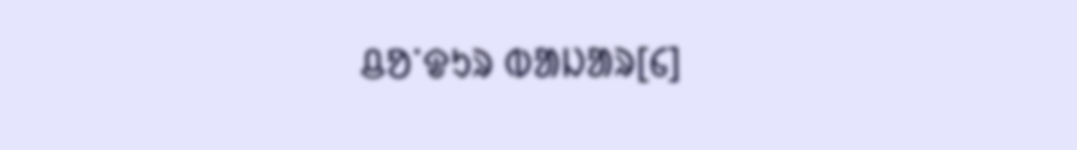ᱪᱚᱸᱫᱩᱨ ᱵᱟᱡᱟᱨ[᱔]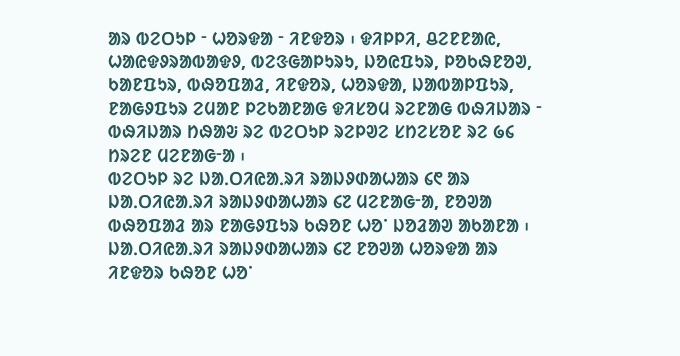ᱟᱨ ᱵᱮᱛᱩᱞ ᱼ ᱦᱚᱨᱫᱟ ᱼ ᱤᱱᱫᱚᱨ ᱾ ᱫᱤᱞᱞᱤ, ᱪᱮᱱᱱᱟᱭ, ᱦᱟᱭᱫᱽᱨᱟᱵᱟᱫᱽ, ᱵᱮᱝᱜᱟᱞᱩᱨᱩ, ᱡᱚᱭᱯᱩᱨ, ᱞᱚᱠᱷᱱᱚᱣ, ᱠᱟᱱᱯᱩᱨ, ᱵᱷᱚᱯᱟᱲ, ᱤᱱᱫᱚᱨ, ᱦᱚᱨᱫᱟ, ᱡᱟᱵᱟᱞᱯᱩᱨ, ᱱᱟᱜᱽᱯᱩᱨ ᱮᱢᱟᱱ ᱞᱮᱠᱟᱱᱟᱜ ᱫᱤᱥᱚᱢ ᱨᱮᱱᱟᱜ ᱵᱷᱤᱡᱟᱨ ᱼ ᱵᱷᱤᱡᱟᱨ ᱴᱷᱟᱶ ᱨᱮ ᱵᱮᱛᱩᱞ ᱨᱮᱞᱣᱮ ᱥᱴᱮᱥᱚᱱ ᱨᱮ ᱙᱔ ᱴᱨᱮᱱ ᱢᱮᱱᱟᱜᱼᱟ ᱾
ᱵᱮᱛᱩᱞ ᱨᱮ ᱡᱟᱹᱛᱤᱭᱟᱹᱨᱤ ᱨᱟᱡᱽᱰᱟᱦᱟᱨ ᱔᱖ ᱟᱨ ᱡᱟᱹᱛᱤᱭᱟᱹᱨᱤ ᱨᱟᱡᱽᱰᱟᱦᱟᱨ ᱔᱗ ᱢᱮᱱᱟᱜᱼᱟ, ᱱᱚᱣᱟ ᱵᱷᱚᱯᱟᱲ ᱟᱨ ᱱᱟᱜᱽᱯᱩᱨ ᱠᱷᱚᱱ ᱦᱚᱸ ᱡᱚᱲᱟᱣ ᱟᱠᱟᱱᱟ ᱾ ᱡᱟᱹᱛᱤᱭᱟᱹᱨᱤ ᱨᱟᱡᱽᱰᱟᱦᱟᱨ ᱔᱗ ᱱᱚᱣᱟ ᱦᱚᱨᱫᱟ ᱟᱨ ᱤᱱᱫᱚᱨ ᱠᱷᱚᱱ ᱦᱚᱸ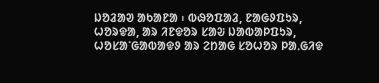ᱡᱚᱲᱟᱣ ᱟᱠᱟᱱᱟ ᱾ ᱵᱷᱚᱯᱟᱲ, ᱱᱟᱜᱽᱯᱩᱨ, ᱦᱚᱨᱫᱟ, ᱟᱨ ᱤᱱᱫᱚᱨ ᱥᱟᱶ ᱡᱟᱵᱟᱞᱯᱩᱨ, ᱦᱚᱥᱟᱸᱜᱟᱵᱟᱫᱽ ᱟᱨ ᱮᱴᱟᱜ ᱥᱚᱦᱚᱨ ᱞᱟᱹᱜᱤᱫ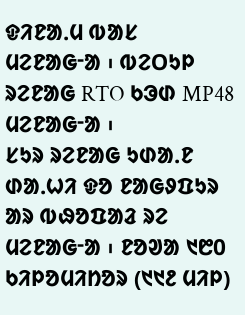ᱫᱤᱱᱟᱹᱢ ᱵᱟᱥ ᱢᱮᱱᱟᱜᱼᱟ ᱾ ᱵᱮᱛᱩᱞ ᱨᱮᱱᱟᱜ RTO ᱠᱳᱰ MP48 ᱢᱮᱱᱟᱜᱼᱟ ᱾
ᱥᱩᱨ ᱨᱮᱱᱟᱜ ᱩᱰᱟᱹᱱ ᱰᱟᱹᱦᱤ ᱫᱚ ᱱᱟᱜᱽᱯᱩᱨ ᱟᱨ ᱵᱷᱚᱯᱟᱲ ᱨᱮ ᱢᱮᱱᱟᱜᱼᱟ ᱾ ᱱᱚᱣᱟ ᱑᱘᱐ ᱠᱤᱞᱚᱢᱤᱴᱚᱨ (᱑᱑᱒ ᱢᱤᱞ)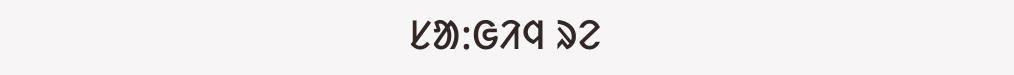ᱥᱟᱺᱜᱤᱧ ᱨᱮ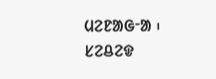ᱢᱮᱱᱟᱜᱼᱟ ᱾
ᱥᱮᱪᱮᱫ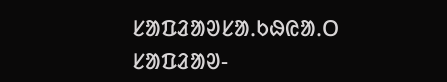ᱥᱟᱯᱲᱟᱣᱥᱟᱹᱠᱷᱭᱟᱹᱛ
ᱥᱟᱯᱲᱟᱣ-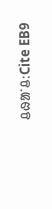ᱪᱷᱟᱸᱪ:Cite EB9